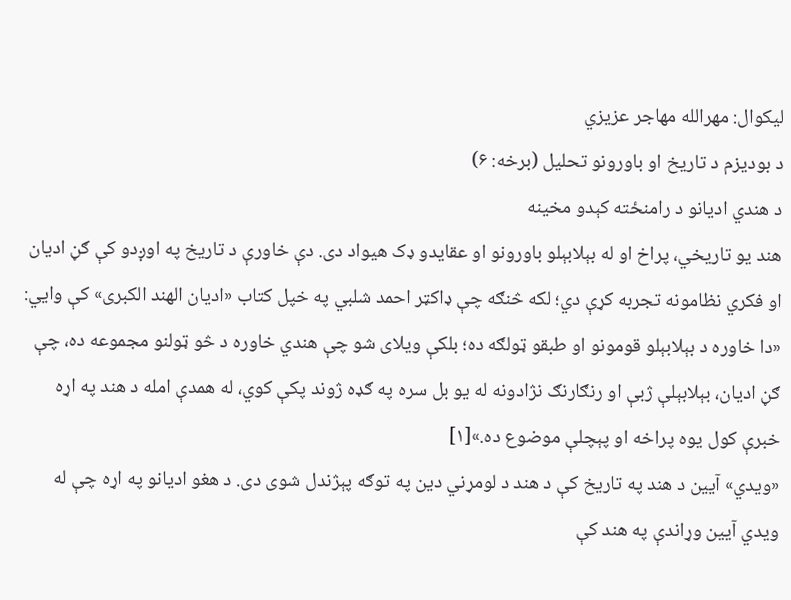لیکوال: مهرالله مهاجر عزیزي
د بودیزم د تاریخ او باورونو تحلیل (برخه: ۶)
د هندي ادیانو د رامنځته کېدو مخینه
هند یو تاریخي، پراخ او له بېلابېلو باورونو او عقایدو ډک هیواد دی. دې خاورې د تاریخ په اوږدو کې ګڼ ادیان او فکري نظامونه تجربه کړې دي؛ لکه څنګه چې ډاکټر احمد شلبي په خپل کتاب «ادیان الهند الکبری» کې وایي:
«دا خاوره د بېلابېلو قومونو او طبقو ټولګه ده؛ بلکې ویلای شو چې هندي خاوره د څو ټولنو مجموعه ده، چې ګڼ ادیان، بېلابېلې ژبې او رنګارنګ نژادونه له یو بل سره په ګډه ژوند پکې کوي، له همدې امله د هند په اړه خبرې کول یوه پراخه او پېچلې موضوع ده.»[۱]
«ویدي» آیین د هند په تاریخ کې د هند د لومړني دین په توګه پېژندل شوی دی. د هغو ادیانو په اړه چې له ویدي آیین وړاندې په هند کې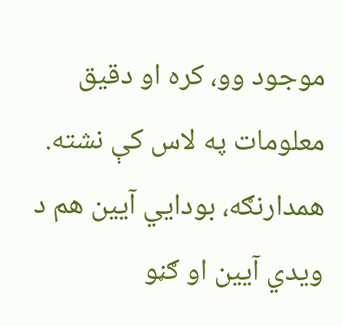موجود وو، کره او دقیق معلومات په لاس کې نشته. همدارنګه، بودایي آیین هم د ویدي آیین او ګڼو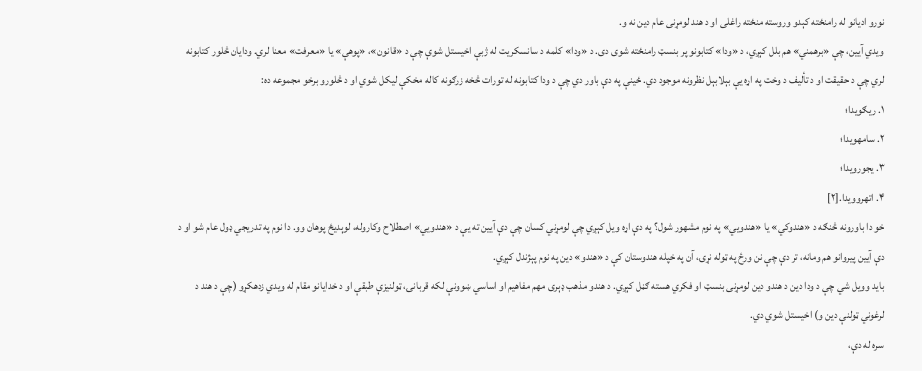نورو ادیانو له رامنځته کېدو وروسته منځته راغلی او د هند لومړنی عام دین نه و.
ویدي آیین، چې «برهمني» هم بلل کېږي، د «ودا» کتابونو پر بنسټ رامنځته شوی دی. د «ودا» کلمه د سانسکریت له ژبې اخیستل شوې چې د «قانون»، «پوهې» یا «معرفت» معنا لري. ودایان څلور کتابونه لري چې د حقیقت او د تألیف د وخت په اړه یې بېلابېل نظرونه موجود دي. ځینې په دې باور دي چې د ودا کتابونه له تورات څخه زرګونه کاله مخکې لیکل شوي او د څلورو برخو مجموعه ده:
۱. ریګویدا؛
۲. سامهویدا؛
۳. یجورویدا؛
۴. اتهروویدا.[۲]
خو دا باورونه څنګه د «هندوکي» یا «هندویي» په نوم مشهور شول؟ په دې اړه ویل کېږي چې لومړني کسان چې دې آیین ته یې د «هندویي» اصطلاح وکاروله، لوېدیځ پوهان وو. دا نوم په تدریجي ډول عام شو او د دې آیین پیروانو هم ومانه، تر دې چې نن ورځ په ټوله نړۍ، آن په خپله هندوستان کې د «هندو» دین په نوم پېژندل کېږي.
باید وویل شي چې د ودا دین د هندو دین لومړنی بنسټ او فکري هسته ګڼل کېږي. د هندو مذهب ډېری مهم مفاهیم او اساسي ښوونې لکه قربانۍ، ټولنیزې طبقې او د خدایانو مقام له ویدي زدهکړو (چې د هند د لرغوني ټولنې دین و) اخیستل شوي دي.
سره له دې،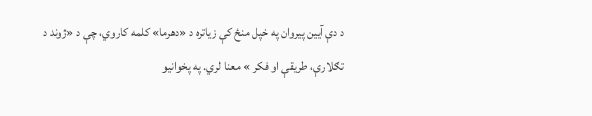د دې آیین پیروان په خپل منځ کې زیاتره د «دهرما» کلمه کاروي، چې د «ژوند د تګلارې، طریقې او فکر » معنا لري. په پخوانیو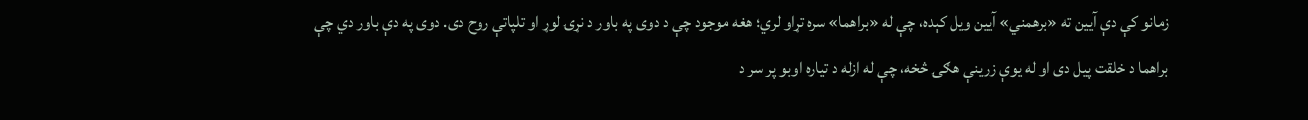زمانو کې دې آیین ته «برهمني» آیین ویل کېده، چې له «براهما» سره تړاو لري؛ هغه موجود چې د دوی په باور د نړۍ لوړ او تلپاتې روح دی. دوی په دې باور دي چې براهما د خلقت پیل دی او له یوې زرینې هګۍ څخه، چې له ازله د تیاره اوبو پر سر د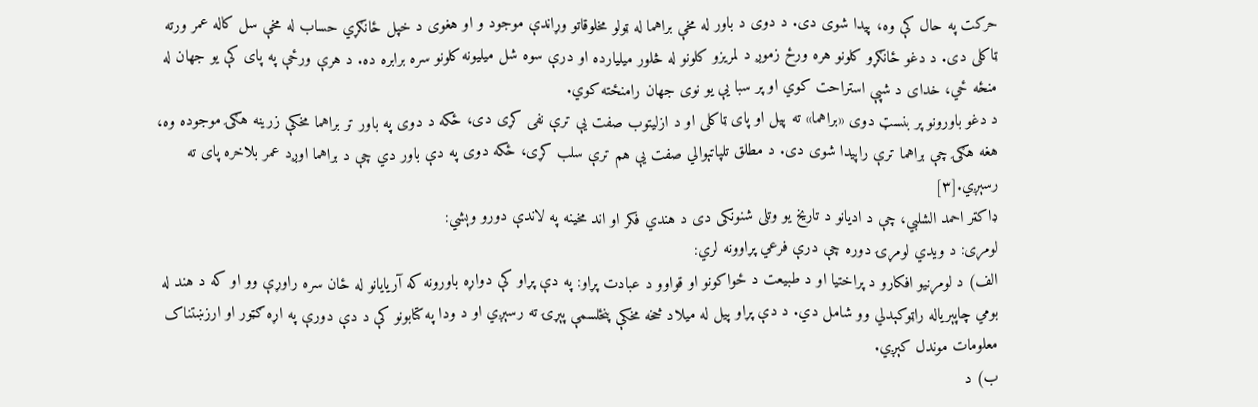حرکت په حال کې وه، پیدا شوی دی. د دوی د باور له مخې براهما له ټولو مخلوقاتو وړاندې موجود و او هغوی د خپل ځانګړي حساب له مخې سل کاله عمر ورته ټاکلی دی. د دغو ځانګړو کلونو هره ورځ زموږ د لمریزو کلونو له څلور میلیارده او درې سوه شل میلیونه کلونو سره برابره ده. د هرې ورځې په پای کې یو جهان له منځه ځي، خدای د شپې استراحت کوي او پر سبا یې یو نوی جهان رامنځته کوي.
د دغو باورونو پر بنسټ دوی «براهما» ته پیل او پای ټاکلی او د ازليتوب صفت یې ترې نفی کړی دی، ځکه د دوی په باور تر براهما مخکې زرینه هګۍ موجوده وه، هغه هګۍ چې براهما ترې راپیدا شوی دی. د مطلق تلپاتېوالي صفت یې هم ترې سلب کړی، ځکه دوی په دې باور دي چې د براهما اوږد عمر بلاخره پای ته رسېږي.[۳]
ډاکټر احمد الشلبي، چې د ادیانو د تاریخ یو وتلی شنونکی دی د هندي فکر او اند مخینه په لاندې دورو وېشي:
لومړی: د ویدي لومړۍ دوره چې درې فرعي پړاوونه لري:
الف) د لومړنیو افکارو د پراختیا او د طبیعت د ځواکونو او قواوو د عبادت پړاو: په دې پړاو کې دواړه باورونه که آریایانو له ځان سره راوړې وو او که د هند له بومي چاپېریاله راټوکېدلي وو شامل دي. د دې پړاو پیل له میلاد څخه مخکې پنځلسمې پېړۍ ته رسېږي او د ودا په کتابونو کې د دې دورې په اړه ګټور او ارزښتناک معلومات موندل کېږي.
ب) د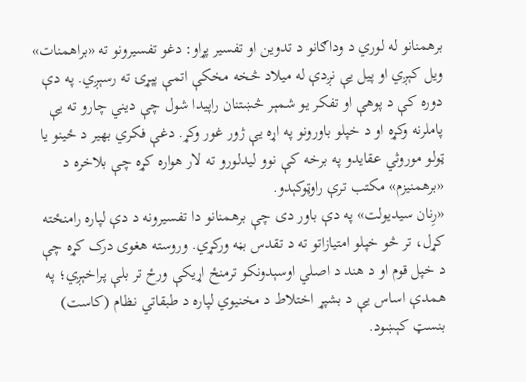برهمنانو له لوري د وداګانو د تدوین او تفسیر پړاو: دغو تفسیرونو ته «براهمنات» ویل کېږي او پیل یې نږدې له میلاد څخه مخکې اتمې پېړۍ ته رسېږي. په دې دوره کې د پوهې او تفکر یو شمېر څښتنان راپیدا شول چې دیني چارو ته یې پاملرنه وکړه او د خپلو باورونو په اړه یې ژور غور وکړ. دغې فکري بهیر د ځینو یا ټولو موروثي عقایدو په برخه کې نوو لیدلورو ته لار هواره کړه چې بلاخره د «برهمنیزم» مکتب ترې راوټوکېدو.
«رِنان سیدیولت» په دې باور دی چې برهمنانو دا تفسیرونه د دې لپاره رامنځته کړل، تر څو خپلو امتیازاتو ته د تقدس بڼه ورکړي. وروسته هغوی درک کړه چې د خپل قوم او د هند د اصلي اوسېدونکو ترمنځ اړیکې ورځ تر بلې پراخېږي؛ په همدې اساس یې د بشپړ اختلاط د مخنیوي لپاره د طبقاتي نظام (کاست) بنسټ کېښود.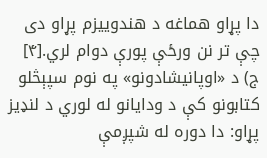دا پړاو هماغه د هندوییزم پړاو دی چې تر نن ورځې پورې دوام لري.[۴]
ج) د «اوپانیشادونو» په نوم سپېڅلو کتابونو کې د ودایانو له لوري د لنډیز پړاو: دا دوره له شپږمې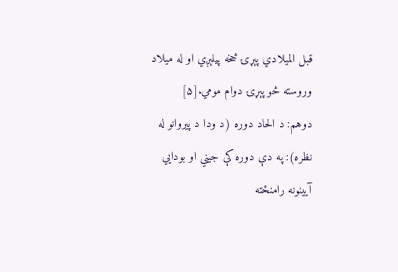قبل المیلادي پېړۍ څخه پیلېږي او له میلاد وروسته څو پېړۍ دوام مومي.[۵]
دوهم: د الحاد دوره (د ودا د پیروانو له نظره): په دې دوره کې جیني او بودایي آیینونه رامنځته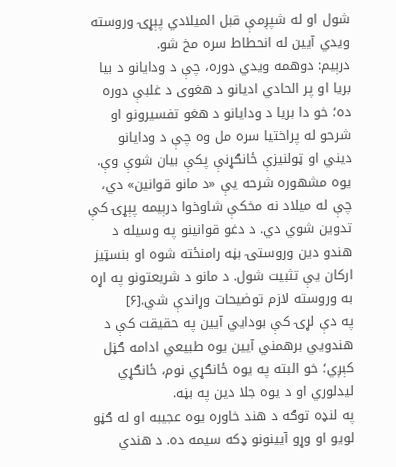شول او له شپږمې قبل المیلادي پېړۍ وروسته ویدي آیین له انحطاط سره مخ شو.
درېیم: دوهمه ویدي دوره، چې د ودایانو د بیا بریا او پر الحادي ادیانو د هغوی د غلبې دوره ده؛ خو دا بریا د ودایانو د هغو تفسیرونو او شرحو له پراختیا سره مل وه چې د ودایانو دیني او ټولنیزې ځانګړنې پکې بیان شوې وې. یوه مشهوره شرحه یې «د مانو قوانین» دي، چې له میلاد نه مخکې شاوخوا درېیمه پېړۍ کې تدوین شوي دي. د دغو قوانینو په وسیله د هندو دین وروستۍ بڼه رامنځته شوه او بنسټیز ارکان یې تثبیت شول. د مانو د شریعتونو په اړه به وروسته لازم توضیحات وړاندې شي.[۶]
په دې لړۍ کې بودایي آیین په حقیقت کې د هندويي برهمني آیین یوه طبیعي ادامه ګڼل کېږي؛ خو البته په یوه ځانګړي نوم، ځانګړي لیدلوري او د یوه جلا دین په بڼه.
په لنډه توګه د هند خاوره یوه عجیبه او له ګڼو لویو او وړو آیینونو ډکه سیمه ده. د هندي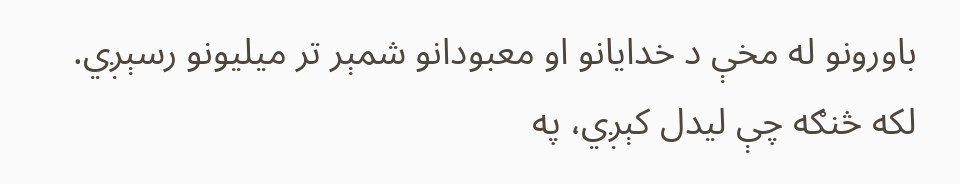باورونو له مخې د خدایانو او معبودانو شمېر تر میلیونو رسېږي. لکه څنګه چې لیدل کېږي، په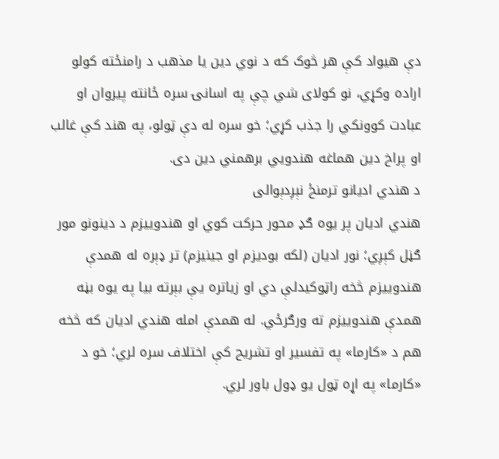دې هیواد کې هر څوک که د نوي دین یا مذهب د رامنځته کولو اراده وکړي، نو کولای شي چې په اسانۍ سره ځانته پیروان او عبادت کوونکي را جذب کړي؛ خو سره له دې ټولو، په هند کې غالب او پراخ دین هماغه هندويي برهمني دین دی.
د هندي ادیانو ترمنځ نېږدېوالی
هندي ادیان پر یوه ګډ محور حرکت کوي او هندوییزم د دینونو مور ګڼل کېږي؛ نور ادیان (لکه بودیزم او جینیزم) تر ډېره له همدې هندوییزم څخه راټوکیدلې دي او زیاتره یې بېرته بیا په یوه بڼه همدې هندوییزم ته ورګرځي. له همدې امله هندي ادیان که څخه هم د «کارما» په تفسیر او تشریح کې اختلاف سره لري؛ خو د «کارما» په اړه ټول یو ډول باور لري.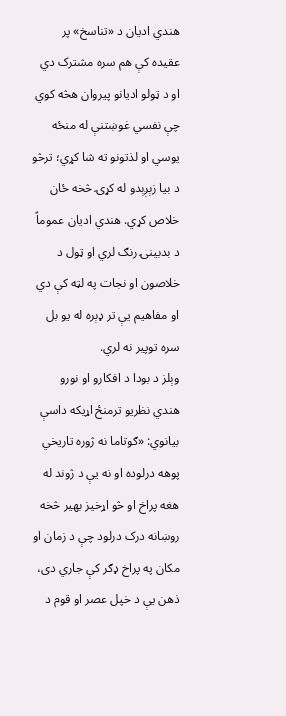هندي ادیان د «تناسخ» پر عقیده کې هم سره مشترک دي او د ټولو ادیانو پیروان هڅه کوي چې نفسي غوښتنې له منځه یوسي او لذتونو ته شا کړي؛ ترڅو د بیا زېږېدو له کړۍ څخه ځان خلاص کړي. هندي ادیان عموماً د بدبینۍ رنګ لري او ټول د خلاصون او نجات په لټه کې دي او مفاهیم یې تر ډېره له یو بل سره توپیر نه لري.
وېلز د بودا د افکارو او نورو هندي نظریو ترمنځ اړیکه داسې بیانوي: «ګوتاما نه ژوره تاریخي پوهه درلوده او نه یې د ژوند له هغه پراخ او څو اړخیز بهیر څخه روښانه درک درلود چې د زمان او مکان په پراخ ډګر کې جاري دی، ذهن یې د خپل عصر او قوم د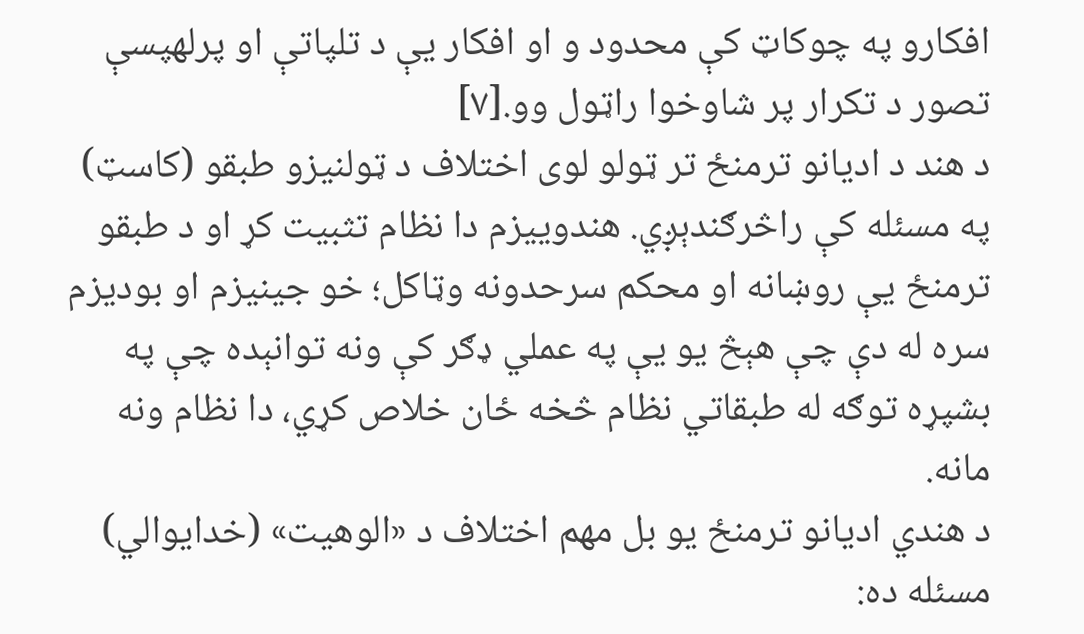افکارو په چوکاټ کې محدود و او افکار یې د تلپاتې او پرلهپسې تصور د تکرار پر شاوخوا راټول وو.[۷]
د هند د ادیانو ترمنځ تر ټولو لوی اختلاف د ټولنیزو طبقو (کاسټ) په مسئله کې راڅرګندېږي. هندوییزم دا نظام تثبیت کړ او د طبقو ترمنځ یې روښانه او محکم سرحدونه وټاکل؛ خو جینیزم او بودیزم سره له دې چې هېڅ یو یې په عملي ډګر کې ونه توانېده چې په بشپړه توګه له طبقاتي نظام څخه ځان خلاص کړي، دا نظام ونه مانه.
د هندي ادیانو ترمنځ یو بل مهم اختلاف د «الوهیت» (خدایوالي) مسئله ده: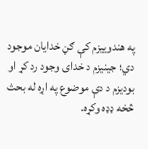په هندوییزم کې ګڼ خدایان موجود دي؛ جینیزم د خدای وجود رد کړ او بودیزم د دې موضوع په اړه له بحث څخه ډډه وکړه.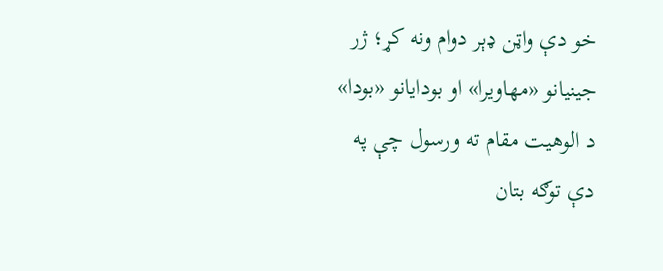خو دې واټن ډېر دوام ونه کړ؛ ژر جینیانو «مهاویرا» او بودایانو «بودا» د الوهیت مقام ته ورسول چې په دې توګه بتان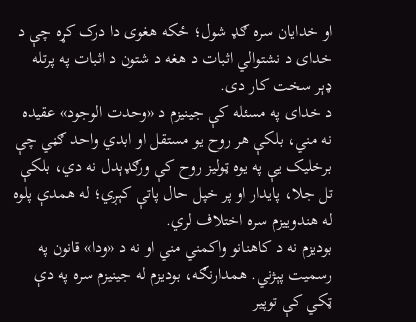او خدایان سره ګډ شول؛ ځکه هغوی دا درک کړه چې د خدای د نشتوالي اثبات د هغه د شتون د اثبات په پرتله ډېر سخت کار دی.
د خدای په مسئله کې جینیزم د «وحدت الوجود» عقیده نه مني، بلکې هر روح یو مستقل او ابدي واحد ګڼي چې برخلیک یې په یوه ټولیز روح کې ورګډېدل نه دي، بلکې تل جلا، پایدار او پر خپل حال پاتې کېږي؛ له همدې پلوه له هندوییزم سره اختلاف لري.
بودیزم نه د کاهنانو واکمني مني او نه د «ودا» قانون په رسمیت پېژني. همدارنګه، بودیزم له جینیزم سره په دې ټکي کې توپیر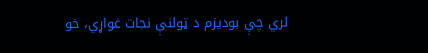لري چې بودیزم د ټولنې نجات غواړي، خو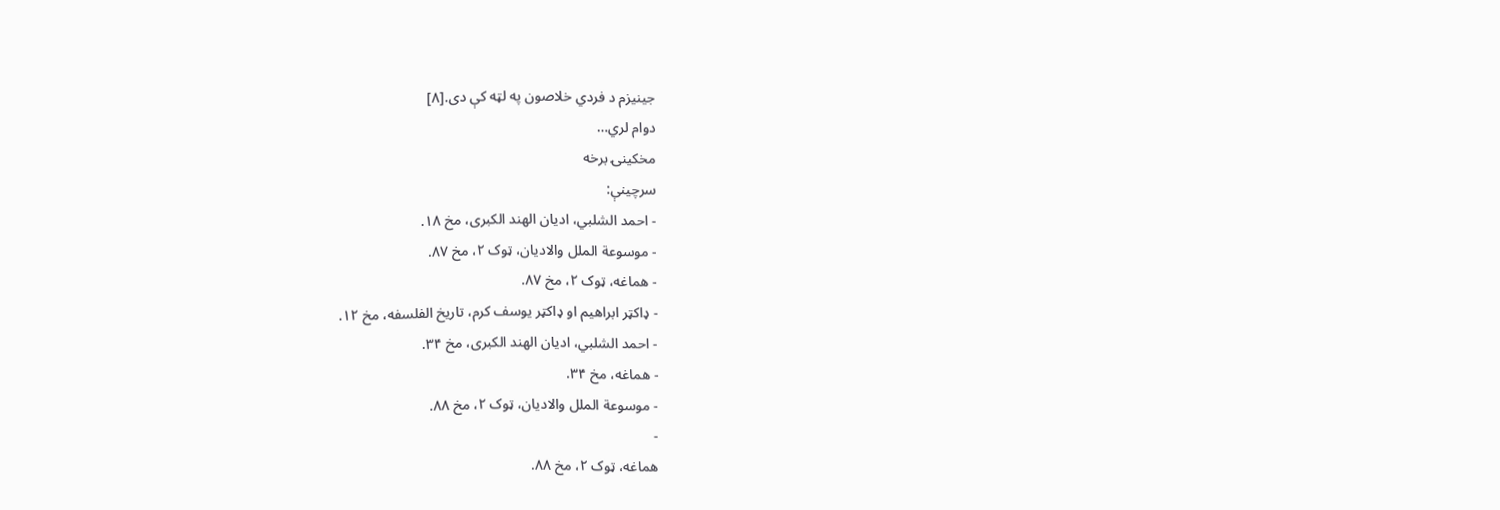جینیزم د فردي خلاصون په لټه کې دی.[۸]
دوام لري…
مخکینۍ برخه
سرچینې:
- احمد الشلبي، ادیان الهند الکبری، مخ ۱۸.
- موسوعة الملل والادیان، ټوک ۲، مخ ۸۷.
- هماغه، ټوک ۲، مخ ۸۷.
- ډاکټر ابراهیم او ډاکټر یوسف کرم، تاریخ الفلسفه، مخ ۱۲.
- احمد الشلبي، ادیان الهند الکبری، مخ ۳۴.
- هماغه، مخ ۳۴.
- موسوعة الملل والادیان، ټوک ۲، مخ ۸۸.
-
هماغه، ټوک ۲، مخ ۸۸.